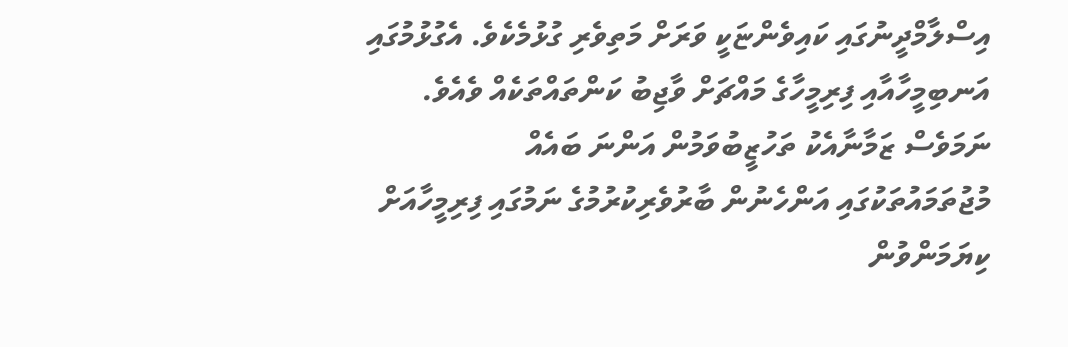އިސްލާމްދީނުގައި ކައިވެންޏަކީ ވަރަށް މަތިވެރި ގުޅުމެކެވެ. އެގުޅުމުގައި އަނބިމީހާއާއި ފިރިމީހާގެ މައްޗަށް ވާޖިބު ކަންތައްތަކެއް ވެއެވެ. ނަމަވެސް ޒަމާނާއެކު ތަހުޒީބުވަމުން އަންނަ ބައެއް މުޖުތަމައުތަކުގައި އަންހެނުން ބާރުވެރިކުރުމުގެ ނަމުގައި ފިރިމީހާއަށް ކިޔަމަންވުން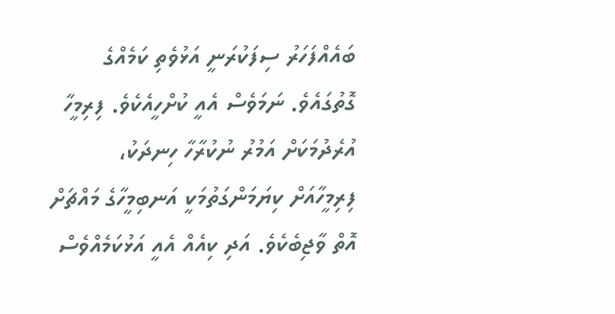ބައެއްފަހަރު ސިފަކުރަނީ އަޅުވެތި ކަމެއްގެ ގޮތުގައެވެ. ނަމަވެސް އެއީ ކުށްހީއެކެވެ. ފިރިމީހާ އުރެދުމަކަށް އަމުރު ނުކުރާހާ ހިނދަކު، ފިރިމީހާއަށް ކިޔަމަންގަތުމަކީ އަނބިމީހާގެ މައްޗަށް އޮތް ވާޖިބެކެވެ. އަދި ކިއެއް އެއީ އަޅުކަމެއްވެސް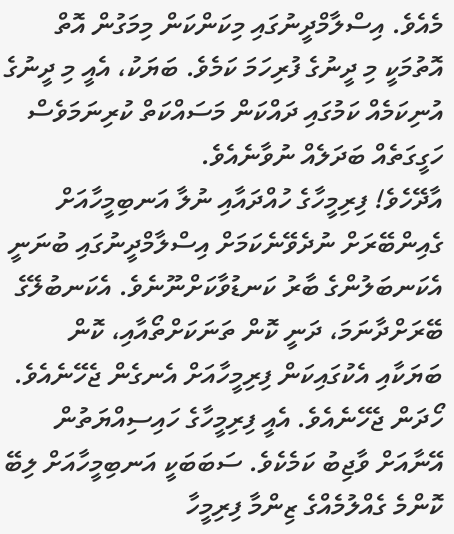މެއެވެ. އިސްލާމްދީނުގައި މިކަންކަން މިމަގުން އޮތް އޮތުމަކީ މި ދީނުގެ ފުރިހަމަ ކަމެވެ. ބަޔަކު، އެއީ މި ދީނުގެ އުނިކަމެއް ކަމުގައި ދައްކަން މަސައްކަތް ކުރިނަމަވެސް ހަގީގަތެއް ބަދަލެއް ނުވާނެއެވެ.
އާދޭހެވެ! ފިރިމީހާގެ ހުއްދައާއި ނުލާ އަނބިމީހާއަށް ގެއިންބޭރަށް ނުދެވޭނެކަމަށް އިސްލާމްދީނުގައި ބުނަނީ އެކަނބަލުންގެ ބާރު ކަނޑުވާކަށްނޫނެވެ. އެކަނބުލޭގެ ބޭރަށްދާނަމަ، ދަނީ ކޮން ތަނަކަށްތޯއާއި، ކޮން ބަޔަކާއި އެކުގައިކަން ފިރިމީހާއަށް އެނގެން ޖެހޭނެއެވެ. ހޯދަން ޖެހޭނެއެވެ. އެއީ ފިރިމީހާގެ ހައިސިއްޔަތުން އޭނާއަށް ވާޖިބު ކަމެކެވެ. ސަބަބަކީ އަނބިމީހާއަށް ލިބޭ ކޮންމެ ގެއްލުމެއްގެ ޒިންމާ ފިރިމީހާ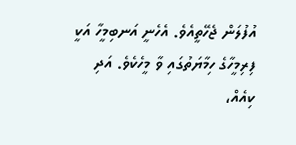އުފުލަން ޖެހޭތީއެވެ. އެހެނީ އަނބިމީހާ އަކީ ފިރިމީހާގެ ހިމާޔަތުގައި ވާ މީހެކެވެ. އަދި ކިއެއް،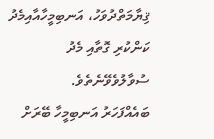ޤިޔާމަތްދުވަހު، އަނބިމީހާއާއިމެދު ކަންކުރި ގޮތާއި މެދު ސުވާލުވެވޭނެތެވެ.
ބައެއްފަހަރު އަނބިމީހާ ބޭރަށް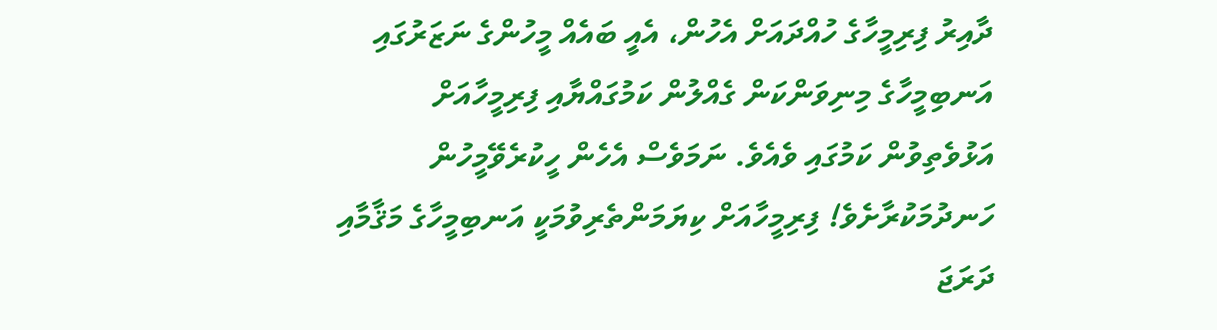ދާއިރު ފިރިމީހާގެ ހުއްދައަށް އެހުން، އެއީ ބައެއް މީހުންގެ ނަޒަރުގައި އަނބިމީހާގެ މިނިވަންކަން ގެއްލުން ކަމުގައްޔާއި ފިރިމީހާއަށް އަޅުވެތިވުން ކަމުގައި ވެއެވެ. ނަމަވެސް އެހެން ހީކުރެވޭމީހުން ހަނދުމަކުރާށެވެ! ފިރިމީހާއަށް ކިޔަމަންތެރިވުމަކީ އަނބިމީހާގެ މަޤާމާއި ދަރަޖަ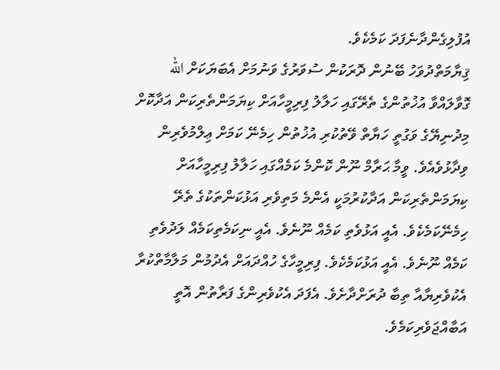އުފުލިގެންދާނެފަދަ ކަމެކެވެ.
ޤިޔާމަތްދުވަހު ބޭނުން ދޮރަކުން ސުވަރުގެ ވަނުމަށް އެބަޔަކަށް الله ގޮވާލައްވާ އުޚުތުންގެ ތެރޭގައި ހަލާލު ފިރިމީހާއަށް ކިޔަމަންތެރިކަން އަދާކޮށް މިދުނިޔޭގެ ވަގުތީ ހަޔާތް ވޭތުކުރި އުޚުތުން ހިމެނޭ ކަމަށް ޢިލްމުވެރިން ވިދާޅުވެއެވެ. ވީމާ ޙަރާމް ނޫން ކޮންމެ ކަމެއްގައި ހަލާލު ފިރިމީހާއަށް ކިޔަމަންތެރިކަން އަދާކުރުމަކީ އެންމެ މަތިވެރި އަޅުކަންތަކުގެ ތެރޭ ހިމެނޭކަމެކެވެ. އެއީ އަޅުވެތި ކަމެއް ނޫނެވެ. އެއީ ނިކަމެތިކަމެއް ލަދުވެތި ކަމެއް ނޫނެވެ. އެއީ އަޅުކަމެކެވެ. ފިރިމީހާގެ ހުއްދައަށް އެދުމުން މަލާމާތްކުރާ އެކުވެރިޔާއާ ތިބާ ދުރަށްދާށެވެ. އެފަދަ އެކުވެރިންގެ ފަރާތުން އޮތީ އަބާއްޖަވެރިކަމެވެ.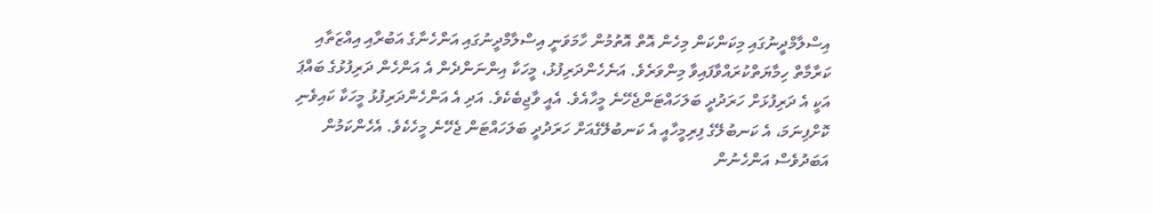އިސްލާމްދީނުގައި މިކަންކަން މިހެން އޮތް އޮތުމުން ހާމަވަނީ އިސްލާމްދީނުގައި އަންހެނާގެ އަބުރާއި އިއްޒަތާއި ކަރާމާތް ހިމާޔަތްކުރައްވާފައިވާ މިންވަރެވެ. އަނެހެންދަރިފުޅު، މީހަކާ އިންނަންދެން އެ އަންހެން ދަރިފުޅުގެ ބައްޕަ އަކީ އެ ދަރިފުޅަށް ހަރަދުދީ ބަލަހައްޓަންޖެހޭނެ މީހާއެވެ. އެއީ ވާޖިބެކެވެ. އަދި އެ އަންހެންދަރިފުޅު މީހަކާ ކައިވެނި ކޮށްފިނަމަ، އެ ކަނބުލޭގެ ފިރިމީހާއީ އެ ކަނބުލޭގެއަށް ހަރަދުދީ ބަލަހައްޓަން ޖެހޭނެ މީހެކެވެ. އެހެންކަމުން އަބަދުވެސް އަންހެނުން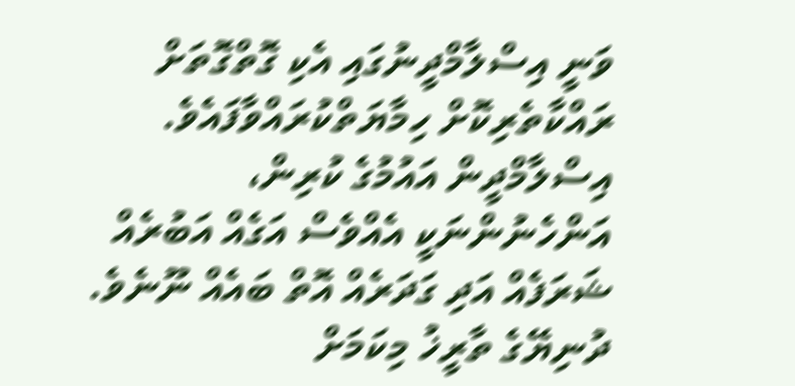ވަނީ އިސްލާމްދީނުގައި އެކި ގޮތްގޮތަށް ރައްކާތެރިކޮށް ހިމާޔަތްކުރައްވާފައެވެ. އިސްލާމްދީން އައުމުގެ ކުރިން، އަންހެނުންނަކީ އެއްވެސް އަގެއް އަބުރެއް ޝަރަފެއް އަދި ގަދަރެއް އޮތް ބައެއް ނޫނެވެ. ދުނިޔޭގެ ތާރީޚު މިކަމަށް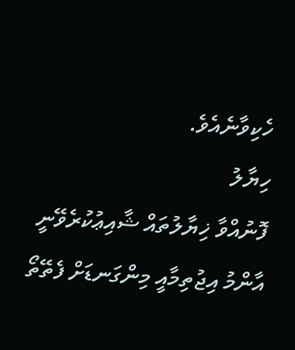ހެކިވާނެއެވެ.
ހިޔާލު
ފޮނުއްވާ ޚިޔާލުތައް ޝާއިޢުކުރެވޭނީ އާންމު އިޖުތިމާއީ މިންގަނޑަށް ފެތޭތޯ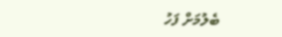ބެލުމަށް ފަހު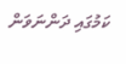ކަމުގައި ދަންނަވަން